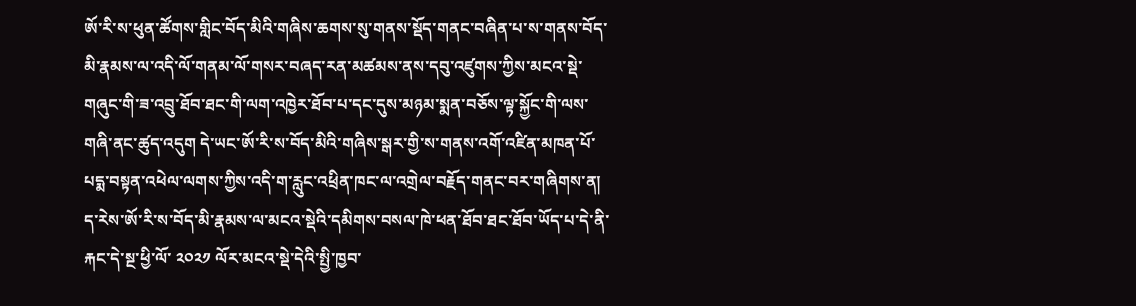ཨོ་རི་ས་ཕུན་ཚོགས་གླིང་བོད་མིའི་གཞིས་ཆགས་སུ་གནས་སྡོད་གནང་བཞིན་པ་ས་གནས་བོད་མི་རྣམས་ལ་འདི་ལོ་གནམ་ལོ་གསར་བཞད་རན་མཚམས་ནས་དབུ་འཛུགས་ཀྱིས་མངའ་སྡེ་གཞུང་གི་ཟ་འབྲུ་ཐོབ་ཐང་གི་ལག་འཁྱེར་ཐོབ་པ་དང་དུས་མཉམ་སྨན་བཅོས་ལྟ་སྐྱོང་གི་ལས་གཞི་ནང་ཚུད་འདུག དེ་ཡང་ཨོ་རི་ས་བོད་མིའི་གཞིས་སྒར་གྱི་ས་གནས་འགོ་འཛིན་མཁན་པོ་པདྨ་བསྟན་འཕེལ་ལགས་ཀྱིས་འདི་ག་རླུང་འཕྲིན་ཁང་ལ་འགྲེལ་བརྗོད་གནང་བར་གཞིགས་ན། ད་རེས་ཨོ་རི་ས་བོད་མི་རྣམས་ལ་མངའ་སྡེའི་དམིགས་བསལ་ཁེ་ཕན་ཐོབ་ཐང་ཐོབ་ཡོད་པ་དེ་ནི་རྐང་དེ་སྔ་ཕྱི་ལོ་ ༢༠༢༡ ལོར་མངའ་སྡེ་དེའི་སྤྱི་ཁྱབ་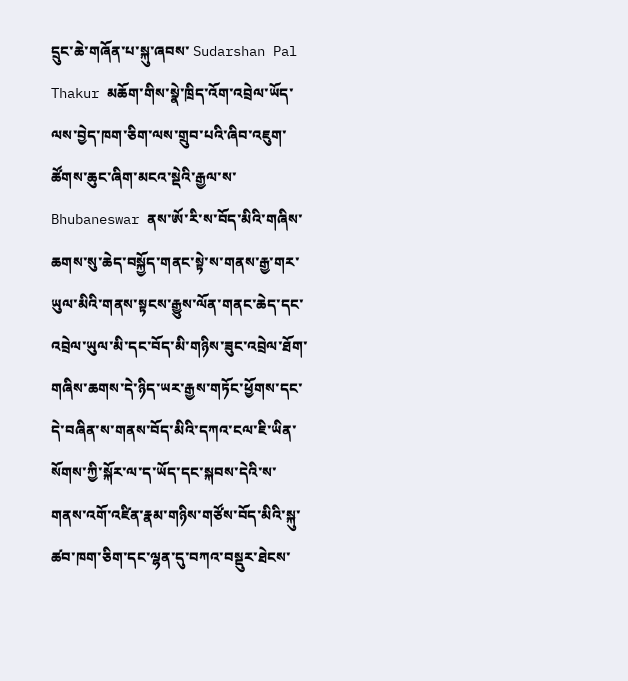དྲུང་ཆེ་གཞོན་པ་སྐུ་ཞབས་ Sudarshan Pal Thakur མཆོག་གིས་སྣེ་ཁྲིད་འོག་འབྲེལ་ཡོད་ལས་བྱེད་ཁག་ཅིག་ལས་གྲུབ་པའི་ཞིབ་འཇུག་ཚོགས་ཆུང་ཞིག་མངའ་སྡེའི་རྒྱལ་ས་ Bhubaneswar ནས་ཨོ་རི་ས་བོད་མིའི་གཞིས་ཆགས་སུ་ཆེད་བསྐྱོད་གནང་སྟེ་ས་གནས་རྒྱ་གར་ཡུལ་མིའི་གནས་སྟངས་རྒྱུས་ལོན་གནང་ཆེད་དང་འབྲེལ་ཡུལ་མི་དང་བོད་མི་གཉིས་ཟུང་འབྲེལ་ཐོག་གཞིས་ཆགས་དེ་ཉིད་ཡར་རྒྱས་གཏོང་ཕྱོགས་དང་དེ་བཞིན་ས་གནས་བོད་མིའི་དཀའ་ངལ་ཇི་ཡིན་སོགས་ཀྱི་སྐོར་ལ་ད་ཡོད་དང་སྐབས་དེའི་ས་གནས་འགོ་འཛིན་རྣམ་གཉིས་གཙོས་བོད་མིའི་སྐུ་ཚབ་ཁག་ཅིག་དང་ལྷན་དུ་བཀའ་བསྡུར་ཐེངས་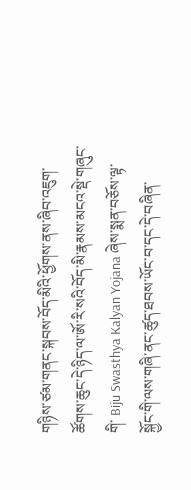གཉིས་ཙམ་གནང་སྐབས་བོད་མིའི་ཕྱོགས་ནས་ཞིབ་འཇུག་ཚོགས་ཆུང་དེ་ཉིད་ལ་ཨོ་རི་སའི་བོད་མི་རྣམས་མངའ་སྡེ་གཞུང་གི་ Biju Swasthya Kalyan Yojana ཞེས་སྨན་བཅོས་ལྟ་སྐྱོང་གི་ལས་གཞི་ནང་ཚུད་ཐབས་ཡོང་བ་དང་དེ་བཞིན་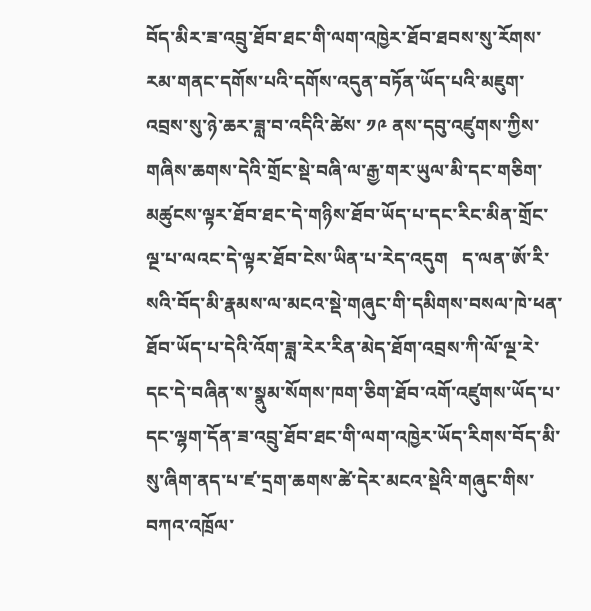བོད་མིར་ཟ་འབྲུ་ཐོབ་ཐང་གི་ལག་འཁྱེར་ཐོབ་ཐབས་སུ་རོགས་རམ་གནང་དགོས་པའི་དགོས་འདུན་བཏོན་ཡོད་པའི་མཇུག་འབྲས་སུ་ཉེ་ཆར་ཟླ་བ་འདིའི་ཚེས་ ༡༩ ནས་དབུ་འཛུགས་ཀྱིས་གཞིས་ཆགས་དེའི་གྲོང་སྡེ་བཞི་ལ་རྒྱ་གར་ཡུལ་མི་དང་གཅིག་མཚུངས་ལྟར་ཐོབ་ཐང་དེ་གཉིས་ཐོབ་ཡོད་པ་དང་རིང་མིན་གྲོང་ལྔ་པ་ལའང་དེ་ལྟར་ཐོབ་ངེས་ཡིན་པ་རེད་འདུག   ད་ལན་ཨོ་རི་སའི་བོད་མི་རྣམས་ལ་མངའ་སྡེ་གཞུང་གི་དམིགས་བསལ་ཁེ་ཕན་ཐོབ་ཡོད་པ་དེའི་འོག་ཟླ་རེར་རིན་མེད་ཐོག་འབྲས་ཀི་ལོ་ལྔ་རེ་དང་དེ་བཞིན་ས་སྣུམ་སོགས་ཁག་ཅིག་ཐོབ་འགོ་འཛུགས་ཡོད་པ་དང་ལྷག་དོན་ཟ་འབྲུ་ཐོབ་ཐང་གི་ལག་འཁྱེར་ཡོད་རིགས་བོད་མི་སུ་ཞིག་ནད་པ་ཛ་དྲག་ཆགས་ཚེ་དེར་མངའ་སྡེའི་གཞུང་གིས་བཀའ་འཁྲོལ་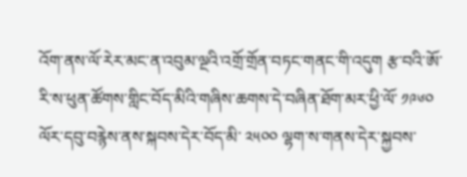འོག་ནས་ལོ་རེར་མང་ན་འབུམ་ལྔའི་འགྲོ་གྲོན་བཏང་གནང་གི་འདུག རྩ་བའི་ཨོ་རི་ས་ཕུན་ཚོགས་གླིང་བོད་མིའི་གཞིས་ཆགས་དེ་བཞིན་ཐོག་མར་ཕྱི་ལོ་ ༡༩༦༠ ལོར་དབུ་བརྙེས་ནས་སྐབས་དེར་བོད་མི་ ༢༥༠༠ ལྷག་ས་གནས་དེར་སྐྱབས་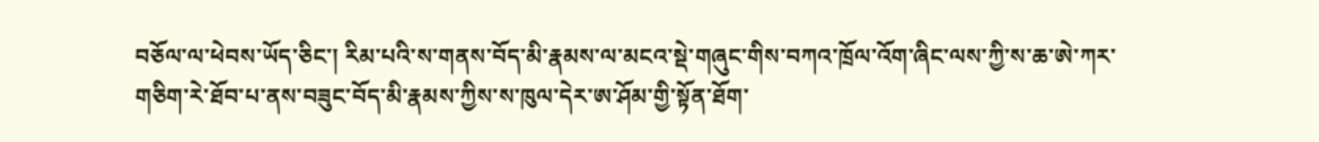བཅོལ་ལ་ཕེབས་ཡོད་ཅིང་། རིམ་པའི་ས་གནས་བོད་མི་རྣམས་ལ་མངའ་སྡེ་གཞུང་གིས་བཀའ་ཁྲོལ་འོག་ཞིང་ལས་ཀྱི་ས་ཆ་ཨེ་ཀར་གཅིག་རེ་ཐོབ་པ་ནས་བཟུང་བོད་མི་རྣམས་ཀྱིས་ས་ཁུལ་དེར་ཨ་ཤོམ་གྱི་སྟོན་ཐོག་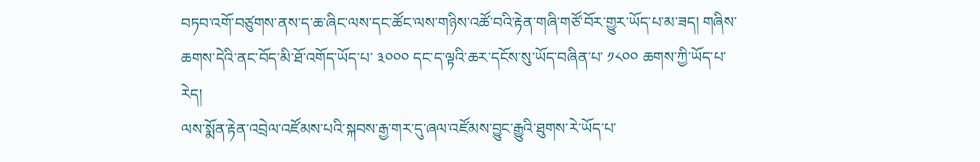བཏབ་འགོ་བཙུགས་ནས་ད་ཆ་ཞིང་ལས་དང་ཚོང་ལས་གཉིས་འཚོ་བའི་རྟེན་གཞི་གཙོ་བོར་གྱུར་ཡོད་པ་མ་ཟད། གཞིས་ཆགས་དེའི་ནང་བོད་མི་ཐོ་འགོད་ཡོད་པ་ ༣༠༠༠ དང་ད་ལྟའི་ཆར་དངོས་སུ་ཡོད་བཞིན་པ་ ༡༨༠༠ ཆགས་ཀྱི་ཡོད་པ་རེད།
ལས་སྨོན་རྟེན་འབྲེལ་འཛོམས་པའི་སྐབས་རྒྱ་གར་དུ་ཞལ་འཛོམས་བྱུང་རྒྱུའི་ཐུགས་རེ་ཡོད་པ་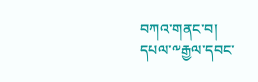བཀའ་གནང་བ།
དཔལ་༸རྒྱལ་དབང་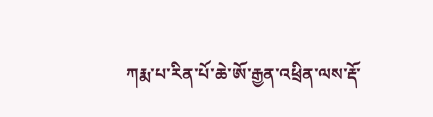ཀརྨ་པ་རིན་པོ་ཆེ་ཨོ་རྒྱན་འཕྲིན་ལས་རྡོ་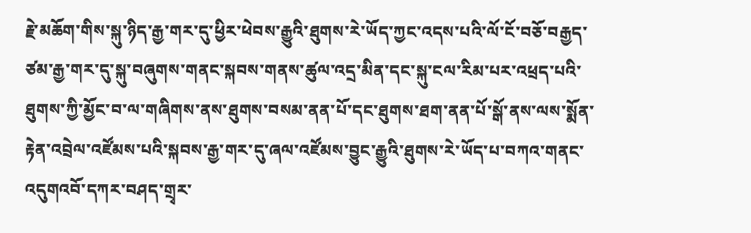རྗེ་མཆོག་གིས་སྐུ་ཉིད་རྒྱ་གར་དུ་ཕྱིར་ཕེབས་རྒྱུའི་ཐུགས་རེ་ཡོད་ཀྱང་འདས་པའི་ལོ་ངོ་བཅོ་བརྒྱད་ཙམ་རྒྱ་གར་དུ་སྐུ་བཞུགས་གནང་སྐབས་གནས་ཚུལ་འདྲ་མིན་དང་སྐུ་ངལ་རིམ་པར་འཕྲད་པའི་ཐུགས་ཀྱི་མྱོང་བ་ལ་གཞིགས་ནས་ཐུགས་བསམ་ནན་པོ་དང་ཐུགས་ཐག་ནན་པོ་སྒོ་ནས་ལས་སྨོན་རྟེན་འབྲེལ་འཛོམས་པའི་སྐབས་རྒྱ་གར་དུ་ཞལ་འཛོམས་བྱུང་རྒྱུའི་ཐུགས་རེ་ཡོད་པ་བཀའ་གནང་འདུགའབོ་དཀར་བཤད་གྲྭར་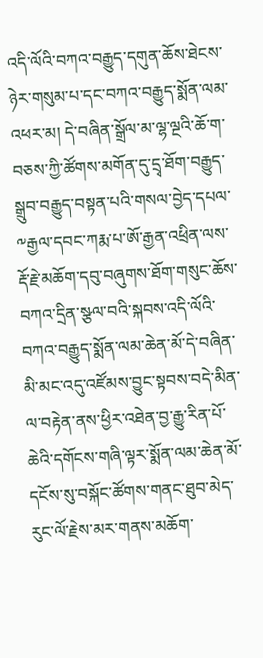འདི་ལོའི་བཀའ་བརྒྱུད་དགུན་ཆོས་ཐེངས་ཉེར་གསུམ་པ་དང་བཀའ་བརྒྱུད་སྨོན་ལམ་འཕར་མ། དེ་བཞིན་སྒྲོལ་མ་ལྷ་ལྔའི་ཆོ་ག་བཅས་ཀྱི་ཚོགས་མགོན་དུ་དྲྭ་ཐོག་བརྒྱུད་སྒྲུབ་བརྒྱུད་བསྟན་པའི་གསལ་བྱེད་དཔལ་༸རྒྱལ་དབང་ཀརྨ་པ་ཨོ་རྒྱན་འཕྲིན་ལས་རྡོ་རྗེ་མཆོག་དབུ་བཞུགས་ཐོག་གསུང་ཆོས་བཀའ་དྲིན་སྩལ་བའི་སྐབས་འདི་ལོའི་བཀའ་བརྒྱུད་སྨོན་ལམ་ཆེན་མོ་དེ་བཞིན་མི་མང་འདུ་འཛོམས་བྱུང་སྟབས་བདེ་མིན་ལ་བརྟེན་ནས་ཕྱིར་འཐེན་བྱ་རྒྱུ་རིན་པོ་ཆེའི་དགོངས་གཞི་ལྟར་སྨོན་ལམ་ཆེན་མོ་དངོས་སུ་བསྐོང་ཚོགས་གནང་ཐུབ་མེད་རུང་ལོ་རྗེས་མར་གནས་མཆོག་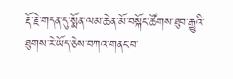རྡོ་རྗེ་གདན་དུ་སྨོན་ལམ་ཆེན་མོ་བསྐོང་ཚོགས་ཐུབ་རྒྱུའི་ཐུགས་རེ་ཡོད་ཅེས་བཀའ་གནང་བ་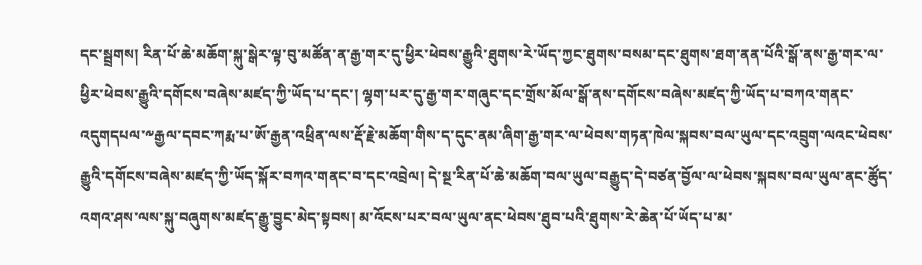དང་སྦྲགས། རིན་པོ་ཆེ་མཆོག་སྐུ་སྒེར་ལྟ་བུ་མཚོན་ན་རྒྱ་གར་དུ་ཕྱིར་ཕེབས་རྒྱུའི་ཐུགས་རེ་ཡོད་ཀྱང་ཐུགས་བསམ་དང་ཐུགས་ཐག་ནན་པོའི་སྒོ་ནས་རྒྱ་གར་ལ་ཕྱིར་ཕེབས་རྒྱུའི་དགོངས་བཞེས་མཛད་ཀྱི་ཡོད་པ་དང་། ལྷག་པར་དུ་རྒྱ་གར་གཞུང་དང་གྲོས་མོལ་སྒོ་ནས་དགོངས་བཞེས་མཛད་ཀྱི་ཡོད་པ་བཀའ་གནང་འདུགདཔལ་༸རྒྱལ་དབང་ཀརྨ་པ་ཨོ་རྒྱན་འཕྲིན་ལས་རྡོ་རྗེ་མཆོག་གིས་ད་དུང་ནམ་ཞིག་རྒྱ་གར་ལ་ཕེབས་གཏན་ཁེལ་སྐབས་བལ་ཡུལ་དང་འབྲུག་ལའང་ཕེབས་རྒྱུའི་དགོངས་བཞེས་མཛད་ཀྱི་ཡོད་སྐོར་བཀའ་གནང་བ་དང་འབྲེལ། དེ་སྔ་རིན་པོ་ཆེ་མཆོག་བལ་ཡུལ་བརྒྱུད་དེ་བཙན་བྱོལ་ལ་ཕེབས་སྐབས་བལ་ཡུལ་ནང་ཚོུད་འགའ་ཤས་ལས་སྐུ་བཞུགས་མཛད་རྒྱུ་བྱུང་མེད་སྟབས། མ་འོངས་པར་བལ་ཡུལ་ནང་ཕེབས་ཐུབ་པའི་ཐུགས་རེ་ཆེན་པོ་ཡོད་པ་མ་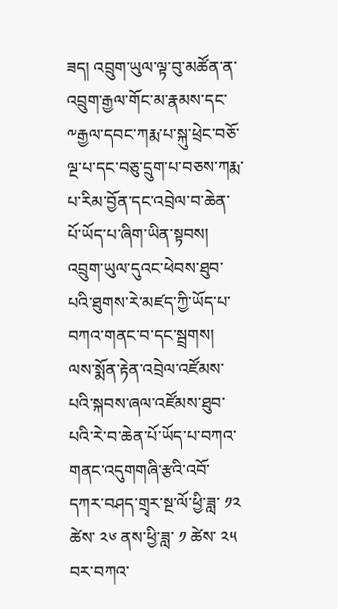ཟད། འབྲུག་ཡུལ་ལྟ་བུ་མཚོན་ན་འབྲུག་རྒྱལ་གོང་མ་རྣམས་དང་༸རྒྱལ་དབང་ཀརྨ་པ་སྐུ་ཕྲེང་བཅོ་ལྔ་པ་དང་བཅུ་དྲུག་པ་བཅས་ཀརྨ་པ་རིམ་བྱོན་དང་འབྲེལ་བ་ཆེན་པོ་ཡོད་པ་ཞིག་ཡིན་སྟབས། འབྲུག་ཡུལ་དུའང་ཕེབས་ཐུབ་པའི་ཐུགས་རེ་མཛད་ཀྱི་ཡོད་པ་བཀའ་གནང་བ་དང་སྦྲགས།  ལས་སྨོན་རྟེན་འབྲེལ་འཛོམས་པའི་སྐབས་ཞལ་འཛོམས་ཐུབ་པའི་རེ་བ་ཆེན་པོ་ཡོད་པ་བཀའ་གནང་འདུགགཞི་རྩའི་འབོ་དཀར་བཤད་གྲྭར་སྔ་ལོ་ཕྱི་ཟླ་ ༡༢ ཚེས་ ༢༦ ནས་ཕྱི་ཟླ་ ༡ ཚེས་ ༢༥ བར་བཀའ་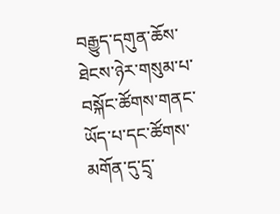བརྒྱུད་དགུན་ཆོས་ཐེངས་ཉེར་གསུམ་པ་བསྐོང་ཚོགས་གནང་ཡོད་པ་དང་ཚོགས་མགོན་དུ་དྲྭ་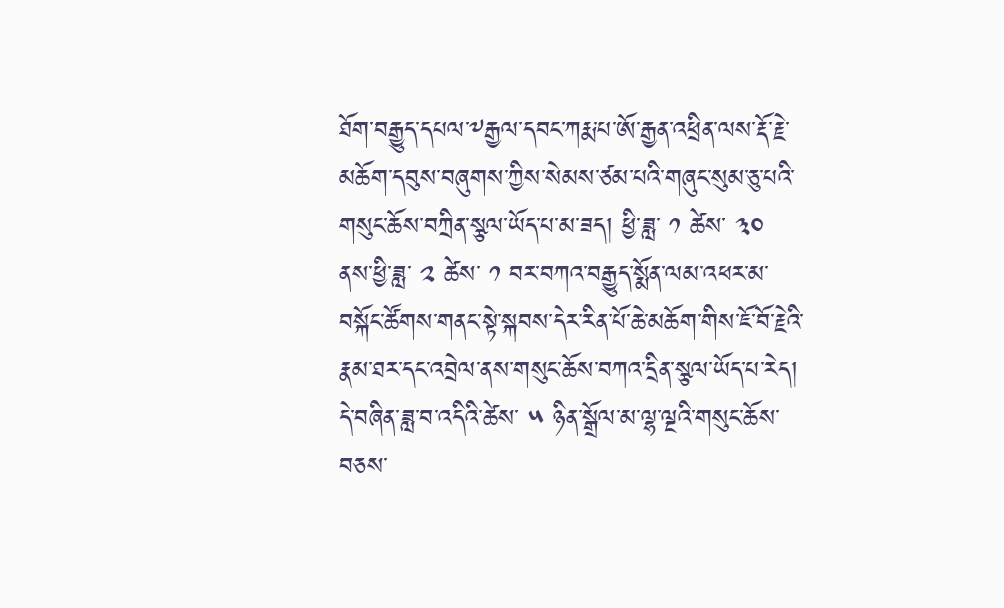ཐོག་བརྒྱུད་དཔལ་༸རྒྱལ་དབང་ཀརྨ་པ་ཨོ་རྒྱན་འཕྲིན་ལས་རྡོ་རྗེ་མཆོག་དབུས་བཞུགས་ཀྱིས་སེམས་ཙམ་པའི་གཞུང་སུམ་ཅུ་པའི་གསུང་ཆོས་བཀྲིན་སྩལ་ཡོད་པ་མ་ཟད། ཕྱི་ཟླ་ ༡ ཚེས་ ༣༠ ནས་ཕྱི་ཟླ་ ༢ ཚེས་ ༡ བར་བཀའ་བརྒྱུད་སྨོན་ལམ་འཕར་མ་བསྐོང་ཚོགས་གནང་སྟེ་སྐབས་དེར་རིན་པོ་ཆེ་མཆོག་གིས་ཇོ་བོ་རྗེའི་རྣམ་ཐར་དང་འབྲེལ་ནས་གསུང་ཆོས་བཀའ་དྲིན་སྩལ་ཡོད་པ་རེད། དེ་བཞིན་ཟླ་བ་འདིའི་ཚེས་ ༥ ཉིན་སྒྲོལ་མ་ལྷ་ལྔའི་གསུང་ཆོས་བཅས་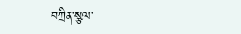བཀྲིན་སྩལ་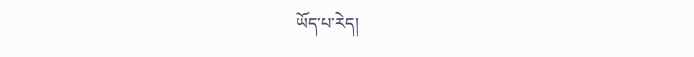ཡོད་པ་རེད།